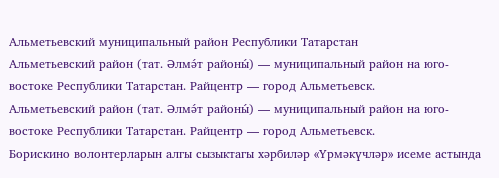Альметьевский муниципальный район Республики Татарстан
Альметьевский район (тат. Әлмә́т районы́) — муниципальный район на юго-востоке Республики Татарстан. Райцентр — город Альметьевск.
Альметьевский район (тат. Әлмә́т районы́) — муниципальный район на юго-востоке Республики Татарстан. Райцентр — город Альметьевск.
Борискино волонтерларын алгы сызыктагы хәрбиләр «Үрмәкүчләр» исеме астында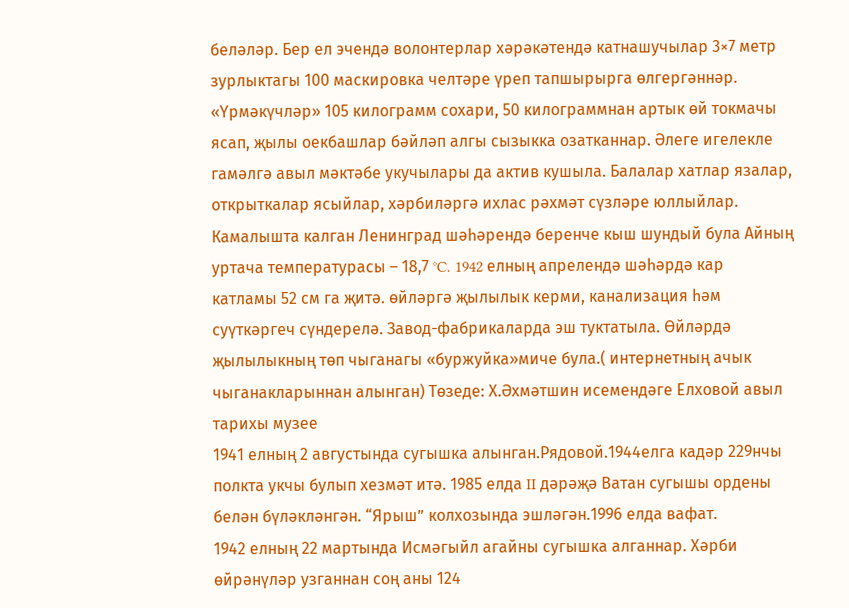беләләр. Бер ел эчендә волонтерлар хәрәкәтендә катнашучылар 3×7 метр зурлыктагы 100 маскировка челтәре үреп тапшырырга өлгергәннәр. «Үрмәкүчләр» 105 килограмм сохари, 50 килограммнан артык өй токмачы ясап, җылы оекбашлар бәйләп алгы сызыкка озатканнар. Әлеге игелекле гамәлгә авыл мәктәбе укучылары да актив кушыла. Балалар хатлар язалар, открыткалар ясыйлар, хәрбиләргә ихлас рәхмәт сүзләре юллыйлар.
Камалышта калган Ленинград шәһәрендә беренче кыш шундый була Айның уртача температурасы – 18,7 °C. 1942 елның апрелендә шәһәрдә кар катламы 52 см га җитә. өйләргә җылылык керми, канализация һәм суүткәргеч сүндерелә. Завод-фабрикаларда эш туктатыла. Өйләрдә җылылыкның төп чыганагы «буржуйка»миче була.( интернетның ачык чыганакларыннан алынган) Төзеде: Х.Әхмәтшин исемендәге Елховой авыл тарихы музее
1941 елның 2 августында сугышка алынган.Рядовой.1944елга кадәр 229нчы полкта укчы булып хезмәт итә. 1985 елда II дәрәҗә Ватан сугышы ордены белән бүләкләнгән. “Ярыш” колхозында эшләгән.1996 елда вафат.
1942 елның 22 мартында Исмәгыйл агайны сугышка алганнар. Хәрби өйрәнүләр узганнан соң аны 124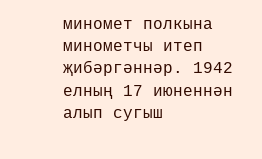миномет полкына минометчы итеп җибәргәннәр. 1942 елның 17 июненнән алып сугыш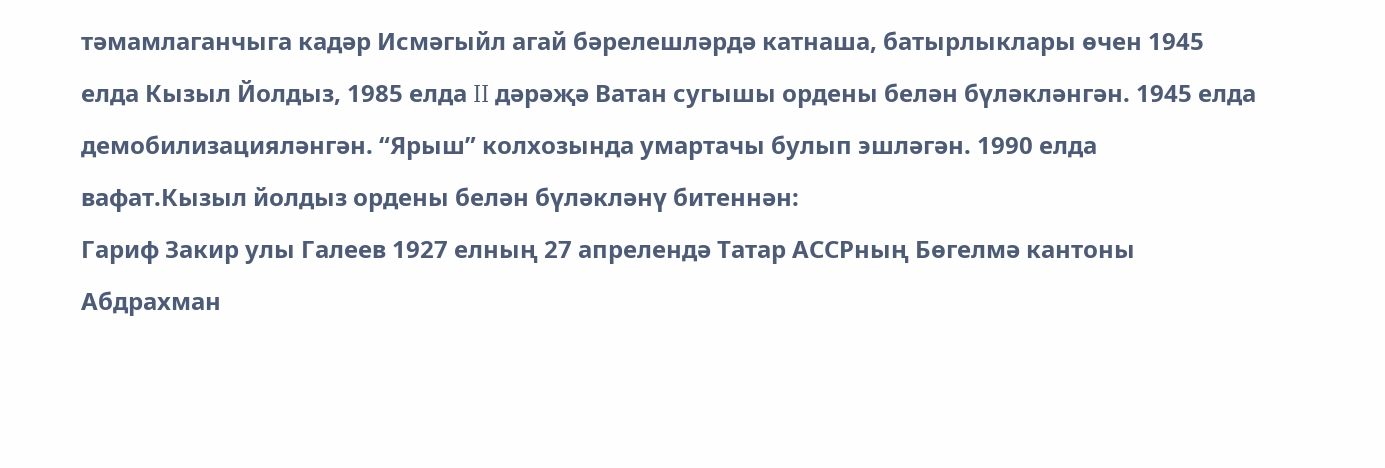тәмамлаганчыга кадәр Исмәгыйл агай бәрелешләрдә катнаша, батырлыклары өчен 1945 елда Кызыл Йолдыз, 1985 елда II дәрәҗә Ватан сугышы ордены белән бүләкләнгән. 1945 елда демобилизацияләнгән. “Ярыш” колхозында умартачы булып эшләгән. 1990 елда вафат.Кызыл йолдыз ордены белән бүләкләнү битеннән:
Гариф Закир улы Галеев 1927 елның 27 апрелендә Татар АССРның Бөгелмә кантоны Абдрахман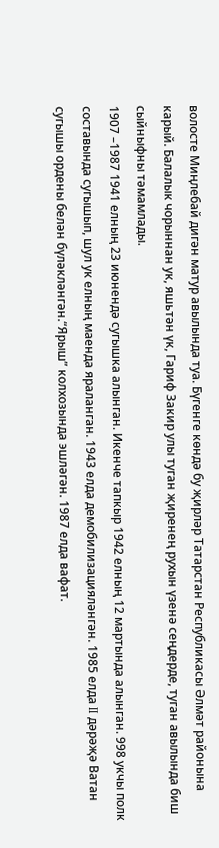волосте Миңлебай дигән матур авылында туа. Бүгенге көндә бу җирләр Татарстан Республикасы Әлмәт районына карый. Балалык чорыннан ук, яшьтән үк, Гариф Закир улы туган җиренең рухын үзенә сеңдерде, туган авылында биш сыйныфны тәмамлады.
1907 –1987 1941 елның 23 июнендә сугышка алынган. Икенче тапкыр 1942 елның 12 мартында алынган. 998 укчы полк составында сугышып, шул ук елның маенда яраланган. 1943 елда демобилизацияләнгән. 1985 елда II дәрәҗә Ватан сугышы ордены белән бүләкләнгән.“Ярыш” колхозында эшләгән. 1987 елда вафат.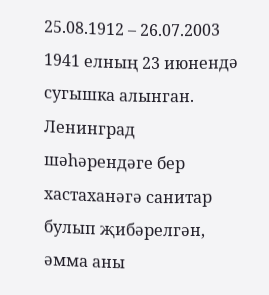25.08.1912 – 26.07.2003 1941 елның 23 июнендә сугышка алынган. Ленинград шәһәрендәге бер хастаханәгә санитар булып җибәрелгән, әмма аны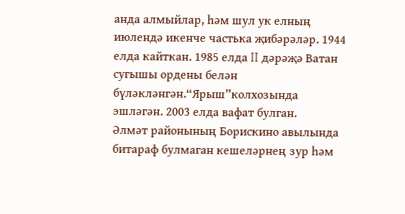анда алмыйлар, һәм шул ук елның июлендә икенче частька җибәрәләр. 1944 елда кайткан. 1985 елда II дәрәҗә Ватан сугышы ордены белән бүләкләнгән.“Ярыш”колхозында эшләгән. 2003 елда вафат булган.
Әлмәт районының Борискино авылында битараф булмаган кешеләрнең зур һәм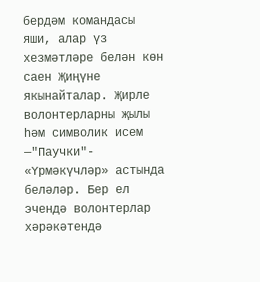бердәм командасы яши, алар үз хезмәтләре белән көн саен Җиңүне якынайталар. Җирле волонтерларны җылы һәм символик исем —"Паучки"- «Үрмәкүчләр» астында беләләр. Бер ел эчендә волонтерлар хәрәкәтендә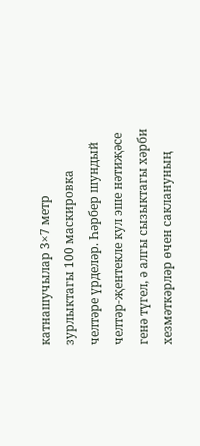катнашучылар 3×7 метр зурлыктагы 100 маскировка челтәре үрделәр. Һәрбер шундый челтәр-җентекле кул эше нәтиҗәсе генә түгел, ә алгы сызыктагы хәрби хезмәткәрләр өчен саклануның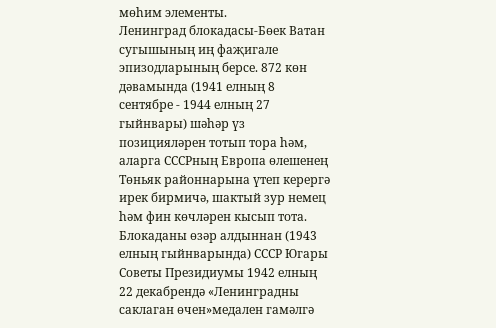мөһим элементы.
Ленинград блокадасы-Бөек Ватан сугышының иң фаҗигале эпизодларының берсе. 872 көн дәвамында (1941 елның 8 сентябре - 1944 елның 27 гыйнвары) шәһәр үз позицияләрен тотып тора һәм, аларга СССРның Европа өлешенең Төньяк районнарына үтеп керергә ирек бирмичә, шактый зур немец һәм фин көчләрен кысып тота. Блокаданы өзәр алдыннан (1943 елның гыйнварында) СССР Югары Советы Президиумы 1942 елның 22 декабрендә «Ленинградны саклаган өчен»медален гамәлгә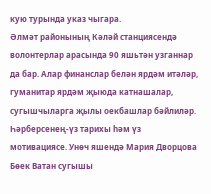кую турында указ чыгара.
Әлмәт районының Кәләй станциясендә волонтерлар арасында 90 яшьтән узганнар да бар. Алар финанслар белән ярдәм итәләр, гуманитар ярдәм җыюда катнашалар, сугышчыларга җылы оекбашлар бәйлиләр. Һәрберсенең-үз тарихы һәм үз мотивациясе. Унөч яшендә Мария Дворцова Бөек Ватан сугышы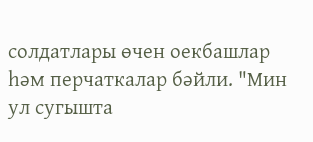солдатлары өчен оекбашлар һәм перчаткалар бәйли. "Мин ул сугышта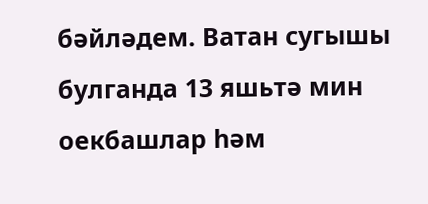бәйләдем. Ватан сугышы булганда 13 яшьтә мин оекбашлар һәм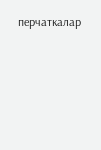перчаткалар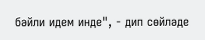бәйли идем инде", - дип сөйләде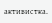активистка.